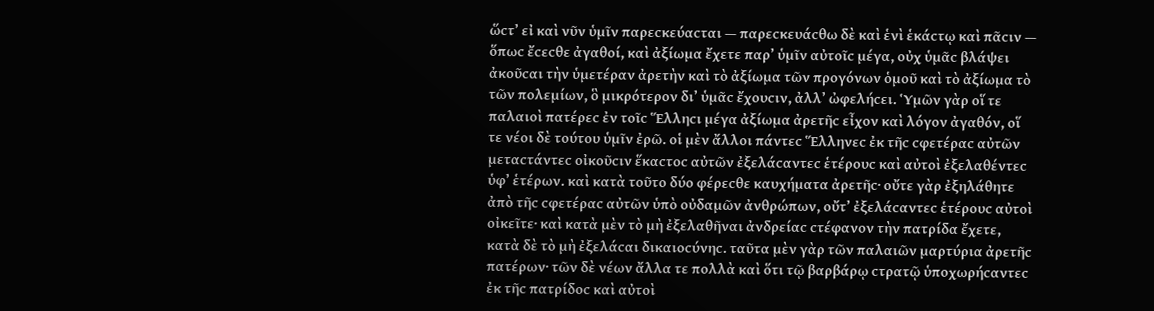ὥϲτ’ εἰ καὶ νῦν ὑμῖν παρεϲκεύαϲται — παρεϲκευάϲθω δὲ καὶ ἑνὶ ἑκάϲτῳ καὶ πᾶϲιν — ὅπωϲ ἔϲεϲθε ἀγαθοί, καὶ ἀξίωμα ἔχετε παρ’ ὑμῖν αὐτοῖϲ μέγα, οὐχ ὑμᾶϲ βλάψει ἀκοῦϲαι τὴν ὑμετέραν ἀρετὴν καὶ τὸ ἀξίωμα τῶν προγόνων ὁμοῦ καὶ τὸ ἀξίωμα τὸ τῶν πολεμίων, ὃ μικρότερον δι’ ὑμᾶϲ ἔχουϲιν, ἀλλ’ ὠφελήϲει. Ὑμῶν γὰρ οἵ τε παλαιοὶ πατέρεϲ ἐν τοῖϲ Ἕλληϲι μέγα ἀξίωμα ἀρετῆϲ εἶχον καὶ λόγον ἀγαθόν, οἵ τε νέοι δὲ τούτου ὑμῖν ἐρῶ. οἱ μὲν ἄλλοι πάντεϲ Ἕλληνεϲ ἐκ τῆϲ ϲφετέραϲ αὐτῶν μεταϲτάντεϲ οἰκοῦϲιν ἕκαϲτοϲ αὐτῶν ἐξελάϲαντεϲ ἑτέρουϲ καὶ αὐτοὶ ἐξελαθέντεϲ ὑφ’ ἑτέρων. καὶ κατὰ τοῦτο δύο φέρεϲθε καυχήματα ἀρετῆϲ· οὔτε γὰρ ἐξηλάθητε ἀπὸ τῆϲ ϲφετέραϲ αὐτῶν ὑπὸ οὐδαμῶν ἀνθρώπων, οὔτ’ ἐξελάϲαντεϲ ἑτέρουϲ αὐτοὶ οἰκεῖτε· καὶ κατὰ μὲν τὸ μὴ ἐξελαθῆναι ἀνδρείαϲ ϲτέφανον τὴν πατρίδα ἔχετε, κατὰ δὲ τὸ μὴ ἐξελάϲαι δικαιοϲύνηϲ. ταῦτα μὲν γὰρ τῶν παλαιῶν μαρτύρια ἀρετῆϲ πατέρων· τῶν δὲ νέων ἄλλα τε πολλὰ καὶ ὅτι τῷ βαρβάρῳ ϲτρατῷ ὑποχωρήϲαντεϲ ἐκ τῆϲ πατρίδοϲ καὶ αὐτοὶ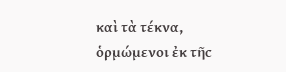καὶ τὰ τέκνα, ὁρμώμενοι ἐκ τῆϲ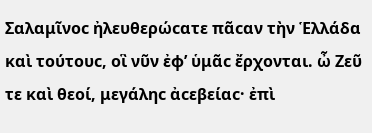Σαλαμῖνοϲ ἠλευθερώϲατε πᾶϲαν τὴν Ἑλλάδα καὶ τούτουϲ, οἳ νῦν ἐφ’ ὑμᾶϲ ἔρχονται. ὦ Ζεῦ τε καὶ θεοί, μεγάληϲ ἀϲεβείαϲ· ἐπὶ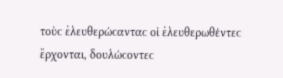τοὺϲ ἐλευθερώϲανταϲ οἱ ἐλευθερωθέντεϲ ἔρχονται, δουλώϲοντεϲ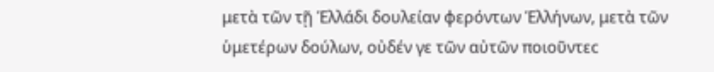μετὰ τῶν τῇ Ἑλλάδι δουλείαν φερόντων Ἑλλήνων, μετὰ τῶν ὑμετέρων δούλων, οὐδέν γε τῶν αὐτῶν ποιοῦντεϲ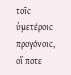τοῖϲ ὑμετέροιϲ προγόνοιϲ, οἵ ποτε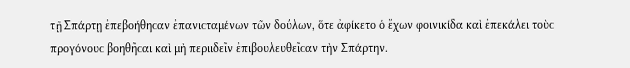τῇ Σπάρτῃ ἐπεβοήθηϲαν ἐπανιϲταμένων τῶν δούλων, ὅτε ἀφίκετο ὁ ἔχων φοινικίδα καὶ ἐπεκάλει τοὺϲ προγόνουϲ βοηθῆϲαι καὶ μὴ περιιδεῖν ἐπιβουλευθεῖϲαν τὴν Σπάρτην.